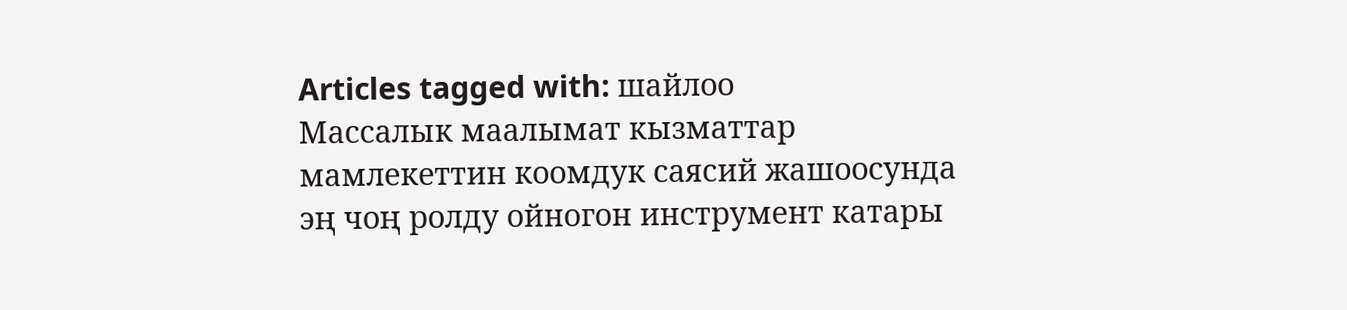Articles tagged with: шайлоо
Массалык маалымат кызматтар мамлекеттин коомдук саясий жашоосунда эң чоң ролду ойногон инструмент катары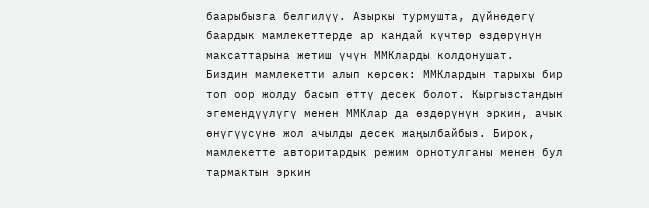баарыбызга белгилүү. Азыркы турмушта, дүйнөдөгү баардык мамлекеттерде ар кандай күчтөр өздөрүнүн максаттарына жетиш үчүн ММКларды колдонушат.
Биздин мамлекетти алып көрсөк: ММКлардын тарыхы бир топ оор жолду басып өттү десек болот. Кыргызстандын эгемендүүлүгү менен ММКлар да өздөрүнүн эркин, ачык өнүгүүсүнө жол ачылды десек жаңылбайбыз. Бирок, мамлекетте авторитардык режим орнотулганы менен бул тармактын эркин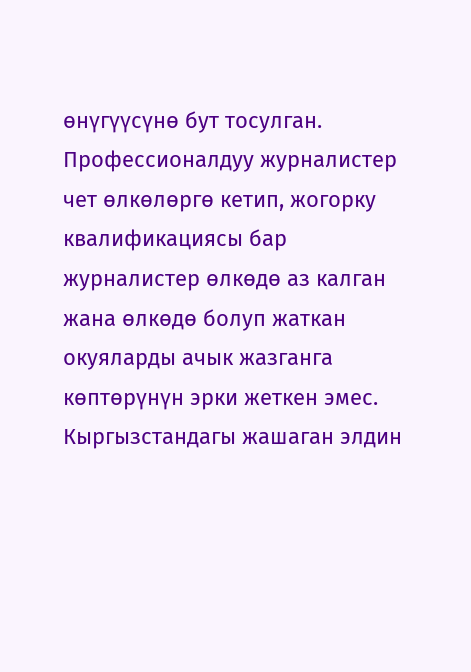өнүгүүсүнө бут тосулган. Профессионалдуу журналистер чет өлкөлөргө кетип, жогорку квалификациясы бар журналистер өлкөдө аз калган жана өлкөдө болуп жаткан окуяларды ачык жазганга көптөрүнүн эрки жеткен эмес.
Кыргызстандагы жашаган элдин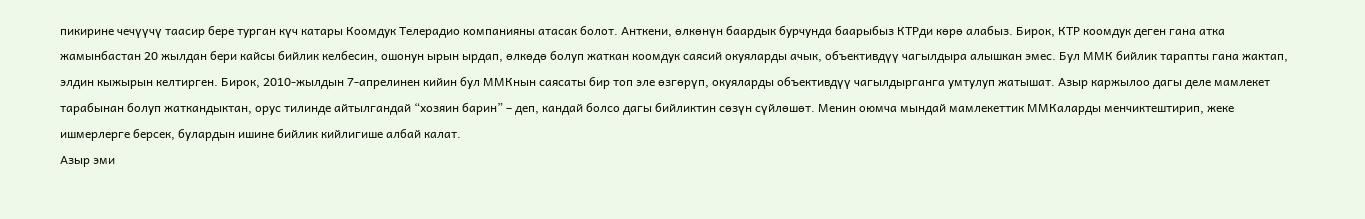пикирине чечүүчү таасир бере турган күч катары Коомдук Телерадио компанияны атасак болот. Анткени, өлкөнүн баардык бурчунда баарыбыз КТРди көрө алабыз. Бирок, КТР коомдук деген гана атка жамынбастан 20 жылдан бери кайсы бийлик келбесин, ошонун ырын ырдап, өлкөдө болуп жаткан коомдук саясий окуяларды ачык, объективдүү чагылдыра алышкан эмес. Бул ММК бийлик тарапты гана жактап, элдин кыжырын келтирген. Бирок, 2010-жылдын 7-апрелинен кийин бул ММКнын саясаты бир топ эле өзгөрүп, окуяларды объективдүү чагылдырганга умтулуп жатышат. Азыр каржылоо дагы деле мамлекет тарабынан болуп жаткандыктан, орус тилинде айтылгандай “хозяин барин” – деп, кандай болсо дагы бийликтин сөзүн сүйлөшөт. Менин оюмча мындай мамлекеттик ММКаларды менчиктештирип, жеке ишмерлерге берсек, булардын ишине бийлик кийлигише албай калат.
Азыр эми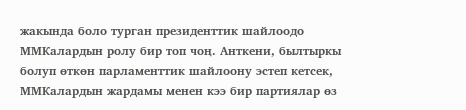жакында боло турган президенттик шайлоодо ММКалардын ролу бир топ чоң. Анткени, былтыркы болуп өткөн парламенттик шайлоону эстеп кетсек, ММКалардын жардамы менен кээ бир партиялар өз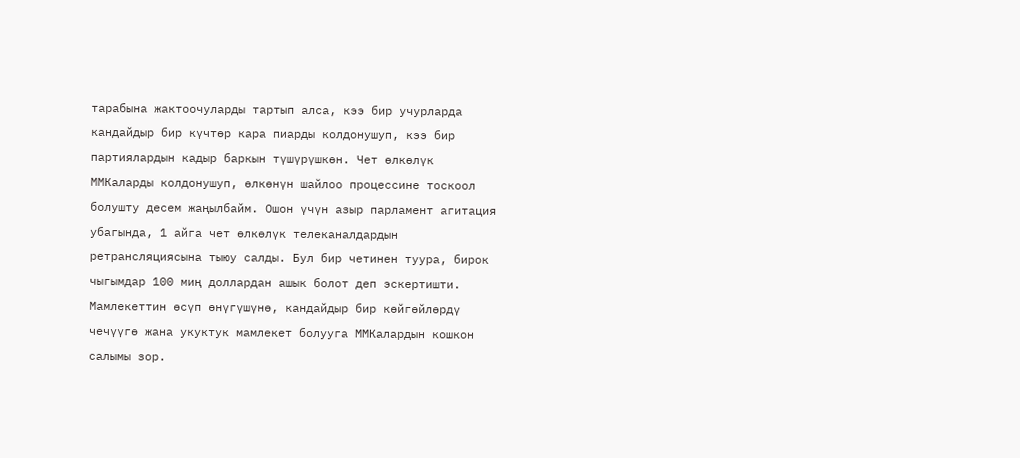тарабына жактоочуларды тартып алса, кээ бир учурларда кандайдыр бир күчтөр кара пиарды колдонушуп, кээ бир партиялардын кадыр баркын түшүрүшкөн. Чет өлкөлүк ММКаларды колдонушуп, өлкөнүн шайлоо процессине тоскоол болушту десем жаңылбайм. Ошон үчүн азыр парламент агитация убагында, 1 айга чет өлкөлүк телеканалдардын ретрансляциясына тыюу салды. Бул бир четинен туура, бирок чыгымдар 100 миң доллардан ашык болот деп эскертишти.
Мамлекеттин өсүп өнүгүшүнө, кандайдыр бир көйгөйлөрдү чечүүгө жана укуктук мамлекет болууга ММКалардын кошкон салымы зор.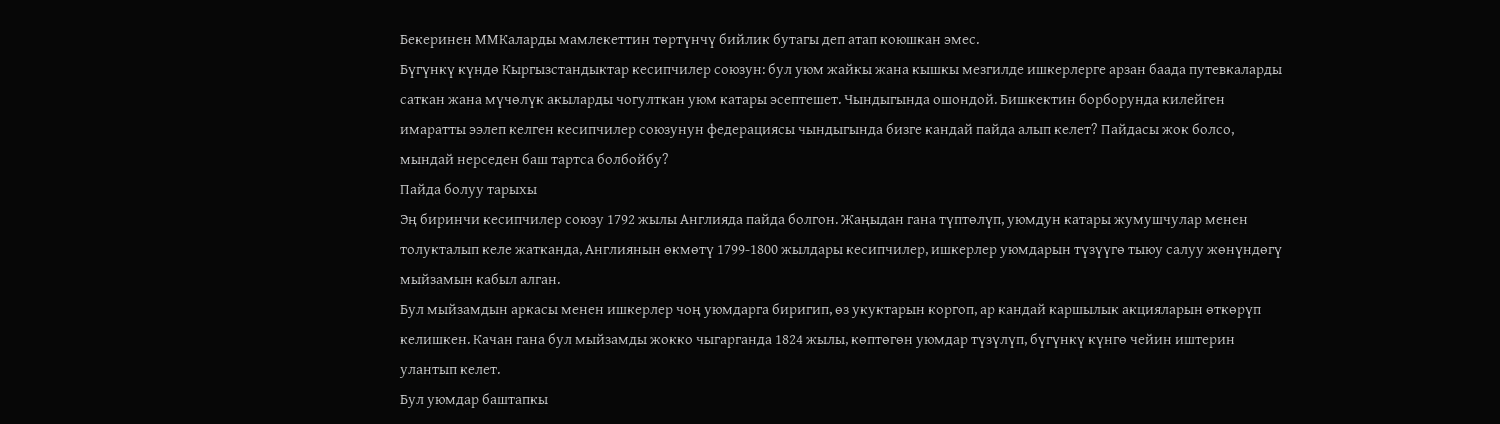Бекеринен ММКаларды мамлекеттин төртүнчү бийлик бутагы деп атап коюшкан эмес.
Бүгүнкү күндө Кыргызстандыктар кесипчилер союзун: бул уюм жайкы жана кышкы мезгилде ишкерлерге арзан баада путевкаларды саткан жана мүчөлүк акыларды чогулткан уюм катары эсептешет. Чындыгында ошондой. Бишкектин борборунда килейген имаратты ээлеп келген кесипчилер союзунун федерациясы чындыгында бизге кандай пайда алып келет? Пайдасы жок болсо, мындай нерседен баш тартса болбойбу?
Пайда болуу тарыхы
Эң биринчи кесипчилер союзу 1792 жылы Англияда пайда болгон. Жаңыдан гана түптөлүп, уюмдун катары жумушчулар менен толукталып келе жатканда, Англиянын өкмөтү 1799-1800 жылдары кесипчилер, ишкерлер уюмдарын түзүүгө тыюу салуу жөнүндөгү мыйзамын кабыл алган.
Бул мыйзамдын аркасы менен ишкерлер чоң уюмдарга биригип, өз укуктарын коргоп, ар кандай каршылык акцияларын өткөрүп келишкен. Качан гана бул мыйзамды жокко чыгарганда 1824 жылы, көптөгөн уюмдар түзүлүп, бүгүнкү күнгө чейин иштерин улантып келет.
Бул уюмдар баштапкы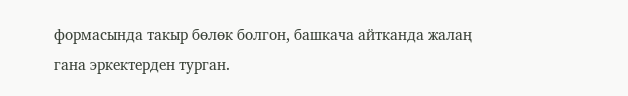формасында такыр бөлөк болгон, башкача айтканда жалаң гана эркектерден турган.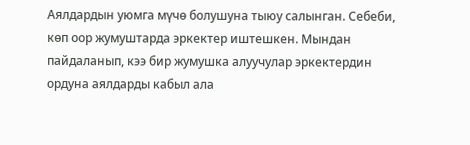Аялдардын уюмга мүчө болушуна тыюу салынган. Себеби, көп оор жумуштарда эркектер иштешкен. Мындан пайдаланып, кээ бир жумушка алуучулар эркектердин ордуна аялдарды кабыл ала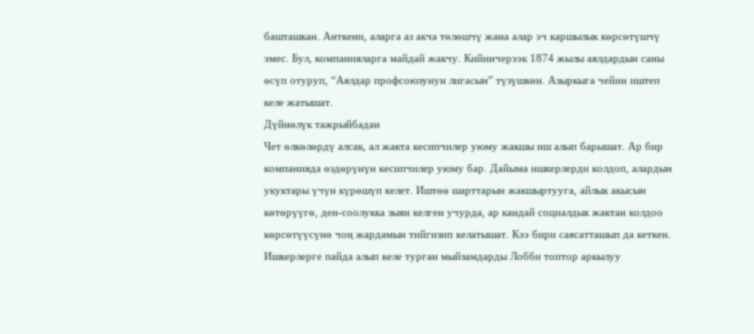башташкан. Анткени, аларга аз акча төлөшчү жана алар эч каршылык көрсөтүшчү эмес. Бул, компанияларга майдай жакчу. Кийинчерээк 1874 жылы аялдардын саны өсүп отуруп, “Аялдар профсоюзунун лигасын” түзүшкөн. Азыркыга чейин иштеп келе жатышат.
Дүйнөлүк тажрыйбадан
Чет өлкөлөрдү алсак, ал жакта кесипчилер уюму жакшы иш алып барышат. Ар бир компанияда өздөрүнүн кесипчилер уюму бар. Дайыма ишкерлерди колдоп, алардын укуктары үчүн күрөшүп келет. Иштөө шарттарын жакшыртууга, айлык акысын көтөрүүгө, ден-соолукка зыян келген учурда, ар кандай социалдык жактан колдоо көрсөтүүсүнө чоң жардамын тийгизип келатышат. Кээ бири саясатташып да кеткен. Ишкерлерге пайда алып келе турган мыйзамдарды Лобби топтор аркылуу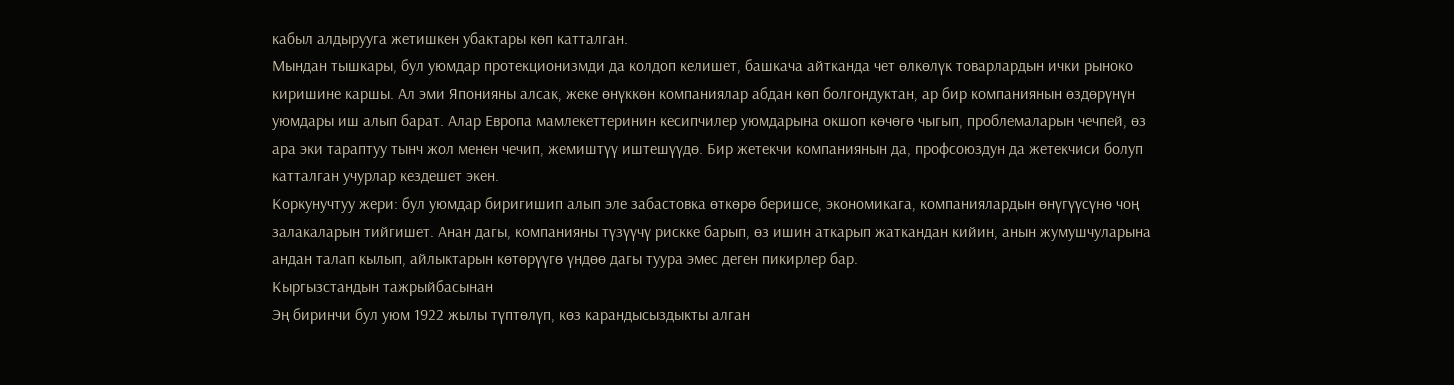кабыл алдырууга жетишкен убактары көп катталган.
Мындан тышкары, бул уюмдар протекционизмди да колдоп келишет, башкача айтканда чет өлкөлүк товарлардын ички рыноко киришине каршы. Ал эми Японияны алсак, жеке өнүккөн компаниялар абдан көп болгондуктан, ар бир компаниянын өздөрүнүн уюмдары иш алып барат. Алар Европа мамлекеттеринин кесипчилер уюмдарына окшоп көчөгө чыгып, проблемаларын чечпей, өз ара эки тараптуу тынч жол менен чечип, жемиштүү иштешүүдө. Бир жетекчи компаниянын да, профсоюздун да жетекчиси болуп катталган учурлар кездешет экен.
Коркунучтуу жери: бул уюмдар биригишип алып эле забастовка өткөрө беришсе, экономикага, компаниялардын өнүгүүсүнө чоң залакаларын тийгишет. Анан дагы, компанияны түзүүчү рискке барып, өз ишин аткарып жаткандан кийин, анын жумушчуларына андан талап кылып, айлыктарын көтөрүүгө үндөө дагы туура эмес деген пикирлер бар.
Кыргызстандын тажрыйбасынан
Эң биринчи бул уюм 1922 жылы түптөлүп, көз карандысыздыкты алган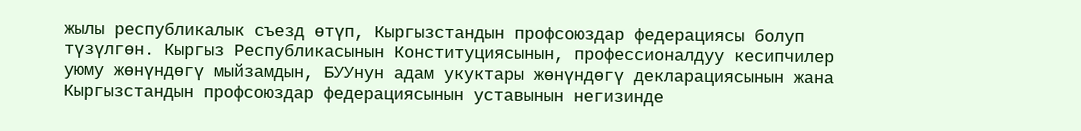жылы республикалык съезд өтүп, Кыргызстандын профсоюздар федерациясы болуп түзүлгөн. Кыргыз Республикасынын Конституциясынын, профессионалдуу кесипчилер уюму жөнүндөгү мыйзамдын, БУУнун адам укуктары жөнүндөгү декларациясынын жана Кыргызстандын профсоюздар федерациясынын уставынын негизинде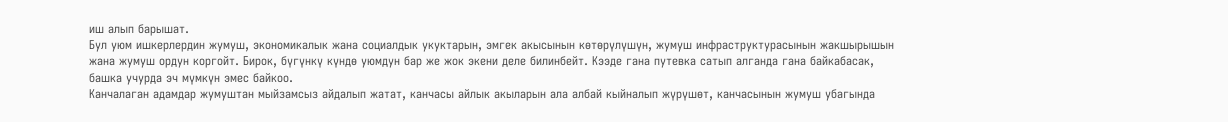иш алып барышат.
Бул уюм ишкерлердин жумуш, экономикалык жана социалдык укуктарын, эмгек акысынын көтөрүлүшүн, жумуш инфраструктурасынын жакшырышын жана жумуш ордун коргойт. Бирок, бүгүнкү күндө уюмдун бар же жок экени деле билинбейт. Кээде гана путевка сатып алганда гана байкабасак, башка учурда эч мүмкүн эмес байкоо.
Канчалаган адамдар жумуштан мыйзамсыз айдалып жатат, канчасы айлык акыларын ала албай кыйналып жүрүшөт, канчасынын жумуш убагында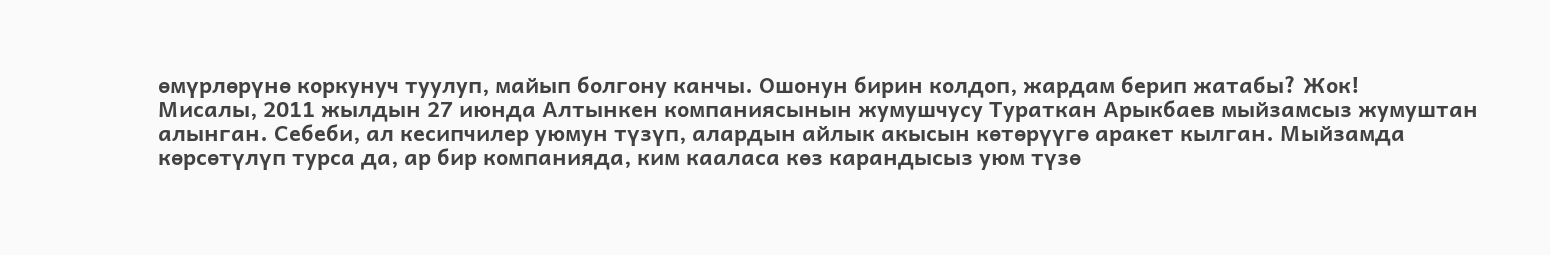өмүрлөрүнө коркунуч туулуп, майып болгону канчы. Ошонун бирин колдоп, жардам берип жатабы? Жок!
Мисалы, 2011 жылдын 27 июнда Алтынкен компаниясынын жумушчусу Тураткан Арыкбаев мыйзамсыз жумуштан алынган. Себеби, ал кесипчилер уюмун түзүп, алардын айлык акысын көтөрүүгө аракет кылган. Мыйзамда көрсөтүлүп турса да, ар бир компанияда, ким кааласа көз карандысыз уюм түзө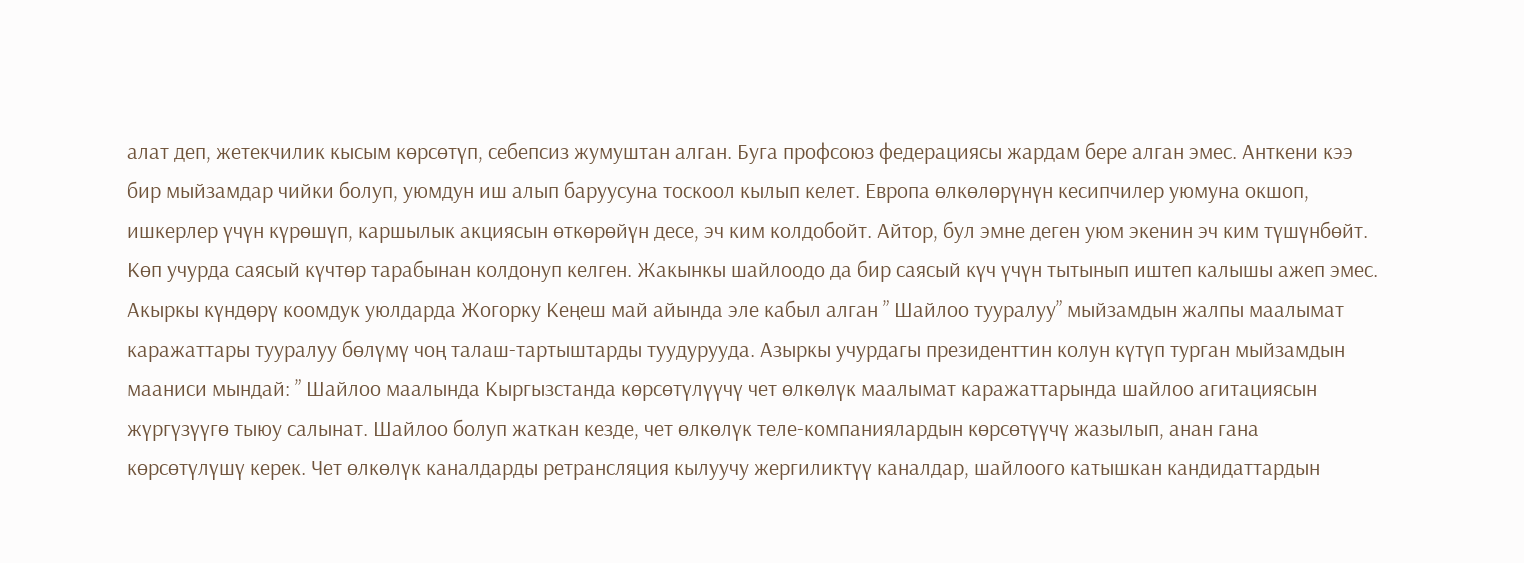алат деп, жетекчилик кысым көрсөтүп, себепсиз жумуштан алган. Буга профсоюз федерациясы жардам бере алган эмес. Анткени кээ бир мыйзамдар чийки болуп, уюмдун иш алып баруусуна тоскоол кылып келет. Европа өлкөлөрүнүн кесипчилер уюмуна окшоп, ишкерлер үчүн күрөшүп, каршылык акциясын өткөрөйүн десе, эч ким колдобойт. Айтор, бул эмне деген уюм экенин эч ким түшүнбөйт.
Көп учурда саясый күчтөр тарабынан колдонуп келген. Жакынкы шайлоодо да бир саясый күч үчүн тытынып иштеп калышы ажеп эмес.
Акыркы күндөрү коомдук уюлдарда Жогорку Кеңеш май айында эле кабыл алган ” Шайлоо тууралуу” мыйзамдын жалпы маалымат каражаттары тууралуу бөлүмү чоң талаш-тартыштарды туудурууда. Азыркы учурдагы президенттин колун күтүп турган мыйзамдын мааниси мындай: ” Шайлоо маалында Кыргызстанда көрсөтүлүүчү чет өлкөлүк маалымат каражаттарында шайлоо агитациясын жүргүзүүгө тыюу салынат. Шайлоо болуп жаткан кезде, чет өлкөлүк теле-компаниялардын көрсөтүүчү жазылып, анан гана көрсөтүлүшү керек. Чет өлкөлүк каналдарды ретрансляция кылуучу жергиликтүү каналдар, шайлоого катышкан кандидаттардын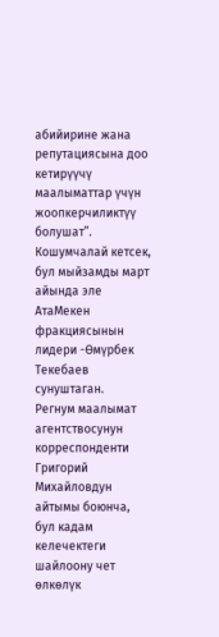абийирине жана репутациясына доо кетирүүчү маалыматтар үчүн жоопкерчиликтүү болушат”. Кошумчалай кетсек, бул мыйзамды март айында эле АтаМекен фракциясынын лидери -Өмүрбек Текебаев сунуштаган.
Регнум маалымат агентствосунун корреспонденти Григорий Михайловдун айтымы боюнча, бул кадам келечектеги шайлоону чет өлкөлүк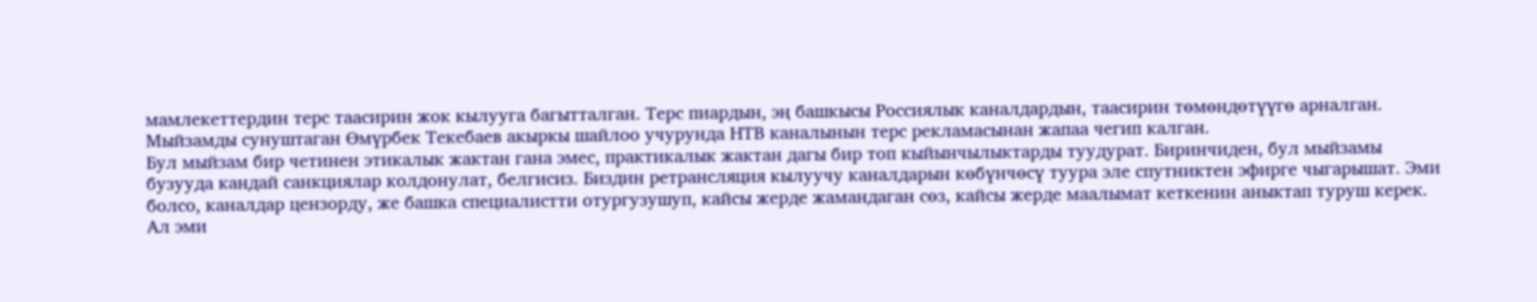мамлекеттердин терс таасирин жок кылууга багытталган. Терс пиардын, эң башкысы Россиялык каналдардын, таасирин төмөндөтүүгө арналган. Мыйзамды сунуштаган Өмүрбек Текебаев акыркы шайлоо учурунда НТВ каналынын терс рекламасынан жапаа чегип калган.
Бул мыйзам бир четинен этикалык жактан гана эмес, практикалык жактан дагы бир топ кыйынчылыктарды туудурат. Биринчиден, бул мыйзамы бузууда кандай санкциялар колдонулат, белгисиз. Биздин ретрансляция кылуучу каналдарын көбүнчөсү туура эле спутниктен эфирге чыгарышат. Эми болсо, каналдар цензорду, же башка специалистти отургузушуп, кайсы жерде жамандаган сөз, кайсы жерде маалымат кеткенин аныктап туруш керек.
Ал эми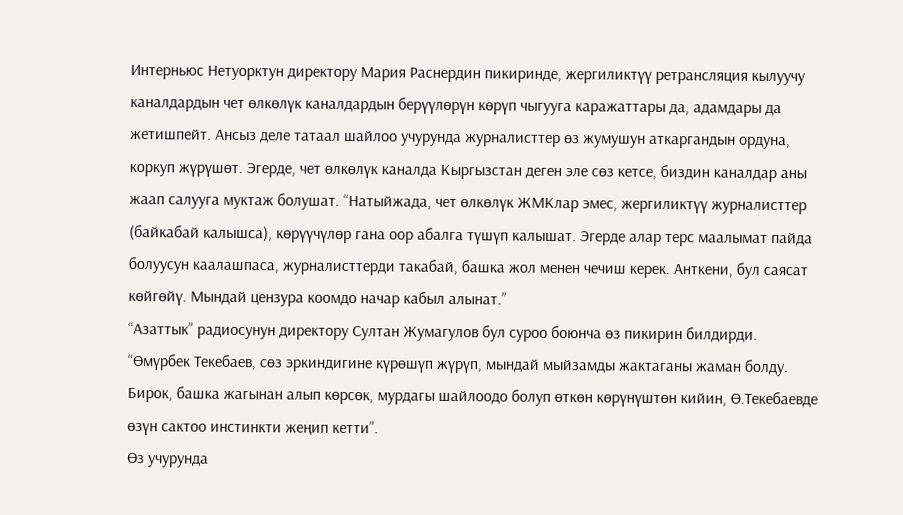Интерньюс Нетуорктун директору Мария Раснердин пикиринде, жергиликтүү ретрансляция кылуучу каналдардын чет өлкөлүк каналдардын берүүлөрүн көрүп чыгууга каражаттары да, адамдары да жетишпейт. Ансыз деле татаал шайлоо учурунда журналисттер өз жумушун аткаргандын ордуна, коркуп жүрүшөт. Эгерде, чет өлкөлүк каналда Кыргызстан деген эле сөз кетсе, биздин каналдар аны жаап салууга муктаж болушат. “Натыйжада, чет өлкөлүк ЖМКлар эмес, жергиликтүү журналисттер (байкабай калышса), көрүүчүлөр гана оор абалга түшүп калышат. Эгерде алар терс маалымат пайда болуусун каалашпаса, журналисттерди такабай, башка жол менен чечиш керек. Анткени, бул саясат көйгөйү. Мындай цензура коомдо начар кабыл алынат.”
“Азаттык” радиосунун директору Султан Жумагулов бул суроо боюнча өз пикирин билдирди. “Өмүрбек Текебаев, сөз эркиндигине күрөшүп жүрүп, мындай мыйзамды жактаганы жаман болду. Бирок, башка жагынан алып көрсөк, мурдагы шайлоодо болуп өткөн көрүнүштөн кийин, Ө.Текебаевде өзүн сактоо инстинкти жеңип кетти”.
Өз учурунда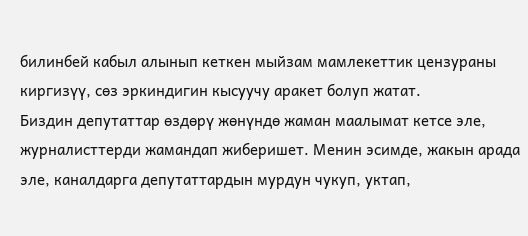билинбей кабыл алынып кеткен мыйзам мамлекеттик цензураны киргизүү, сөз эркиндигин кысуучу аракет болуп жатат.
Биздин депутаттар өздөрү жөнүндө жаман маалымат кетсе эле, журналисттерди жамандап жиберишет. Менин эсимде, жакын арада эле, каналдарга депутаттардын мурдун чукуп, уктап,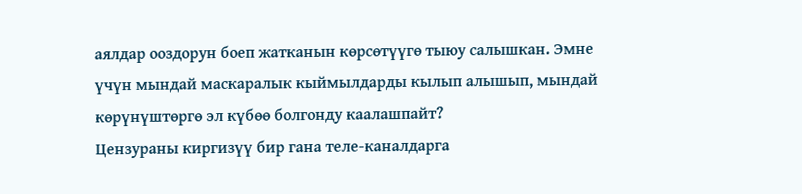аялдар ооздорун боеп жатканын көрсөтүүгө тыюу салышкан. Эмне үчүн мындай маскаралык кыймылдарды кылып алышып, мындай көрүнүштөргө эл күбөө болгонду каалашпайт?
Цензураны киргизүү бир гана теле-каналдарга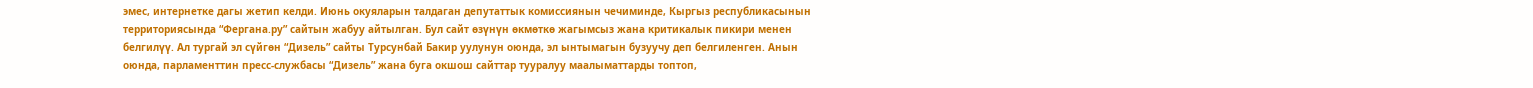эмес, интернетке дагы жетип келди. Июнь окуяларын талдаган депутаттык комиссиянын чечиминде, Кыргыз республикасынын территориясында “Фергана.ру” сайтын жабуу айтылган. Бул сайт өзүнүн өкмөткө жагымсыз жана критикалык пикири менен белгилүү. Ал тургай эл сүйгөн “Дизель” сайты Турсунбай Бакир уулунун оюнда, эл ынтымагын бузуучу деп белгиленген. Анын оюнда, парламенттин пресс-службасы “Дизель” жана буга окшош сайттар тууралуу маалыматтарды топтоп,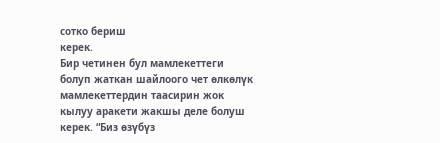сотко бериш
керек.
Бир четинен бул мамлекеттеги болуп жаткан шайлоого чет өлкөлүк мамлекеттердин таасирин жок кылуу аракети жакшы деле болуш керек. “Биз өзүбүз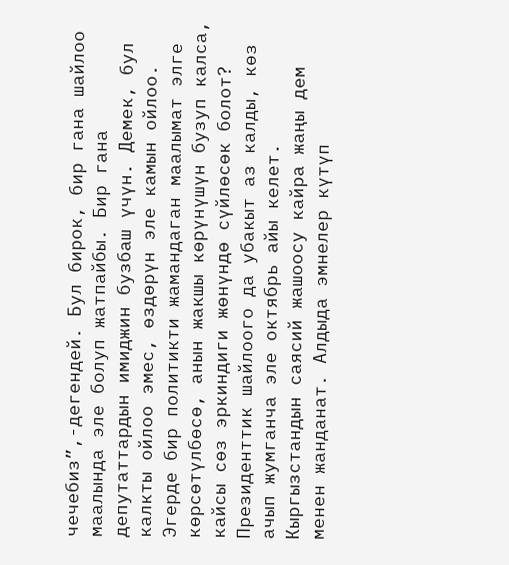чечебиз”,-дегендей. Бул бирок, бир гана шайлоо маалында эле болуп жатпайбы. Бир гана депутаттардын имиджин бузбаш үчүн. Демек, бул калкты ойлоо эмес, өздөрүн эле камын ойлоо. Эгерде бир политикти жамандаган маалымат элге көрсөтүлбөсө, анын жакшы көрүнүшүн бузуп калса, кайсы сөз эркиндиги жөнүндө сүйлөсөк болот?
Президенттик шайлоого да убакыт аз калды, көз ачып жумганча эле октябрь айы келет. Кыргызстандын саясий жашоосу кайра жаңы дем менен жанданат. Алдыда эмнелер күтүп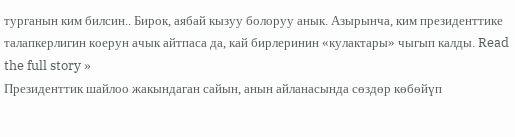турганын ким билсин.. Бирок, аябай кызуу болоруу анык. Азырынча, ким президенттике талапкерлигин коерун ачык айтпаса да, кай бирлеринин «кулактары» чыгып калды. Read the full story »
Президенттик шайлоо жакындаган сайын, анын айланасында сөздөр көбөйүп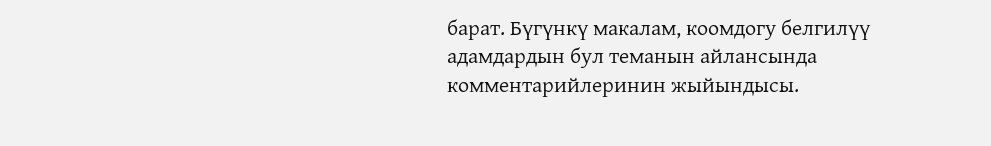барат. Бүгүнкү макалам, коомдогу белгилүү адамдардын бул теманын айлансында комментарийлеринин жыйындысы.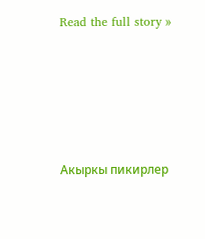Read the full story »





Акыркы пикирлер